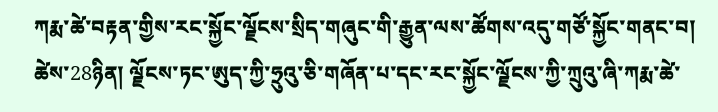ཀརྨ་ཚེ་བརྟན་གྱིས་རང་སྐྱོང་ལྗོངས་སྲིད་གཞུང་གི་རྒྱུན་ལས་ཚོགས་འདུ་གཙོ་སྐྱོང་གནང་བ།
ཚེས་28ཉིན། ལྗོངས་ཏང་ཨུད་ཀྱི་ཧྲུའུ་ཅི་གཞོན་པ་དང་རང་སྐྱོང་ལྗོངས་ཀྱི་ཀྲུའུ་ཞི་ཀརྨ་ཚེ་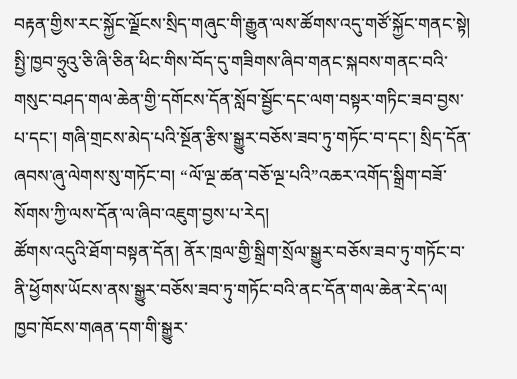བརྟན་གྱིས་རང་སྐྱོང་ལྗོངས་སྲིད་གཞུང་གི་རྒྱུན་ལས་ཚོགས་འདུ་གཙོ་སྐྱོང་གནང་སྟེ། སྤྱི་ཁྱབ་ཧྲུའུ་ཅི་ཞི་ཅིན་ཕིང་གིས་བོད་དུ་གཟིགས་ཞིབ་གནང་སྐབས་གནང་བའི་གསུང་བཤད་གལ་ཆེན་གྱི་དགོངས་དོན་སློབ་སྦྱོང་དང་ལག་བསྟར་གཏིང་ཟབ་བྱས་པ་དང་། གཞི་གྲངས་མེད་པའི་སྔོན་རྩིས་སྒྱུར་བཅོས་ཟབ་ཏུ་གཏོང་བ་དང་། སྲིད་དོན་ཞབས་ཞུ་ལེགས་སུ་གཏོང་བ། “ལོ་ལྔ་ཚན་བཅོ་ལྔ་པའི”འཆར་འགོད་སྒྲིག་བཟོ་སོགས་ཀྱི་ལས་དོན་ལ་ཞིབ་འཇུག་བྱས་པ་རེད།
ཚོགས་འདུའི་ཐོག་བསྟན་དོན། ནོར་ཁྲལ་གྱི་སྒྲིག་སྲོལ་སྒྱུར་བཅོས་ཟབ་ཏུ་གཏོང་བ་ནི་ཕྱོགས་ཡོངས་ནས་སྒྱུར་བཅོས་ཟབ་ཏུ་གཏོང་བའི་ནང་དོན་གལ་ཆེན་རེད་ལ། ཁྱབ་ཁོངས་གཞན་དག་གི་སྒྱུར་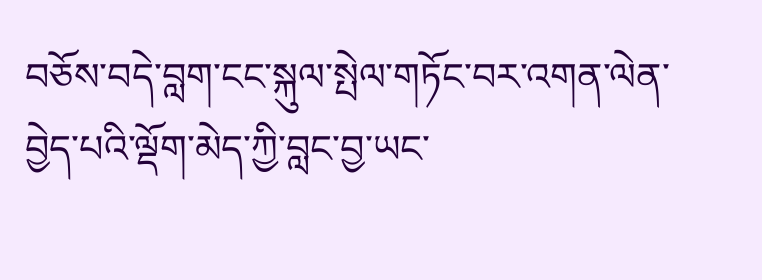བཅོས་བདེ་བླག་ངང་སྐུལ་སྤེལ་གཏོང་བར་འགན་ལེན་བྱེད་པའི་ལྡོག་མེད་ཀྱི་བླང་བྱ་ཡང་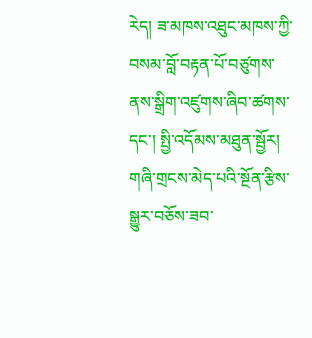རེད། ཟ་མཁས་འཐུང་མཁས་ཀྱི་བསམ་བློ་བརྟན་པོ་བཙུགས་ནས་སྒྲིག་འཛུགས་ཞིབ་ཚགས་དང་། སྤྱི་འདོམས་མཐུན་སྦྱོར། གཞི་གྲངས་མེད་པའི་སྔོན་རྩིས་སྒྱུར་བཅོས་ཟབ་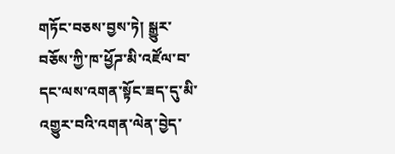གཏོང་བཅས་བྱས་ཏེ། སྒྱུར་བཅོས་ཀྱི་ཁ་ཕྱོཌ་མི་འཛོལ་བ་དང་ལས་འགན་སྟོང་ཟད་དུ་མི་འགྱུར་བའི་འགན་ལེན་བྱེད་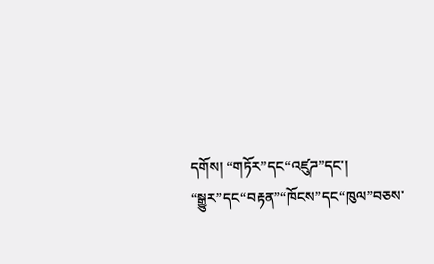དགོས། “གཏོར”དང“འཛུཌ”དང་། “སྒྱུར”དང“བརྟན”“ཁོངས”དང“ཁུལ”བཅས་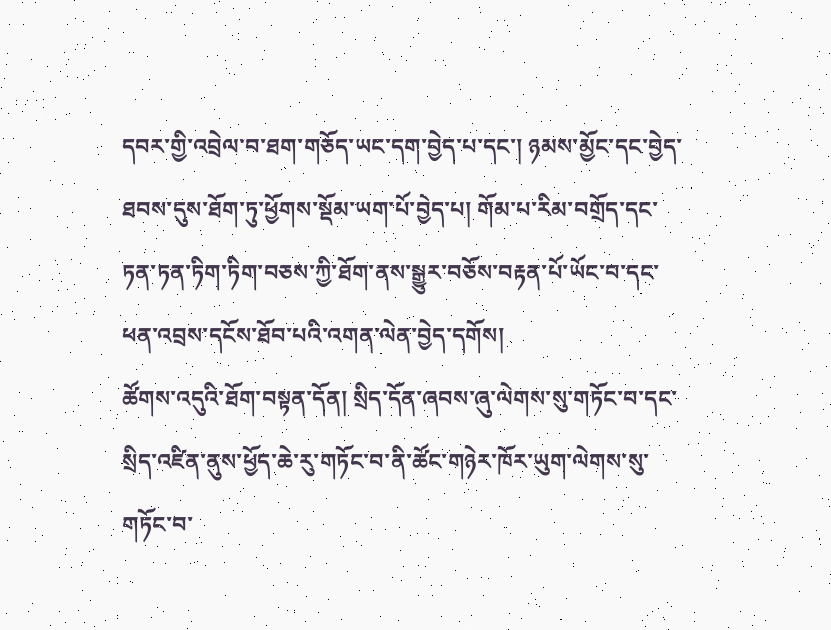དབར་གྱི་འབྲེལ་བ་ཐག་གཅོད་ཡང་དག་བྱེད་པ་དང་། ཉམས་མྱོང་དང་བྱེད་ཐབས་དུས་ཐོག་ཏུ་ཕྱོགས་སྡོམ་ཡག་པོ་བྱེད་པ། གོམ་པ་རིམ་བགྲོད་དང་ཏན་ཏན་ཏིག་ཏིག་བཅས་ཀྱི་ཐོག་ནས་སྒྱུར་བཅོས་བརྟན་པོ་ཡོང་བ་དང་ཕན་འབྲས་དངོས་ཐོབ་པའི་འགན་ལེན་བྱེད་དགོས།
ཚོགས་འདུའི་ཐོག་བསྟན་དོན། སྲིད་དོན་ཞབས་ཞུ་ལེགས་སུ་གཏོང་བ་དང་སྲིད་འཛིན་ནུས་ཕྱོད་ཆེ་རུ་གཏོང་བ་ནི་ཚོང་གཉེར་ཁོར་ཡུག་ལེགས་སུ་གཏོང་བ་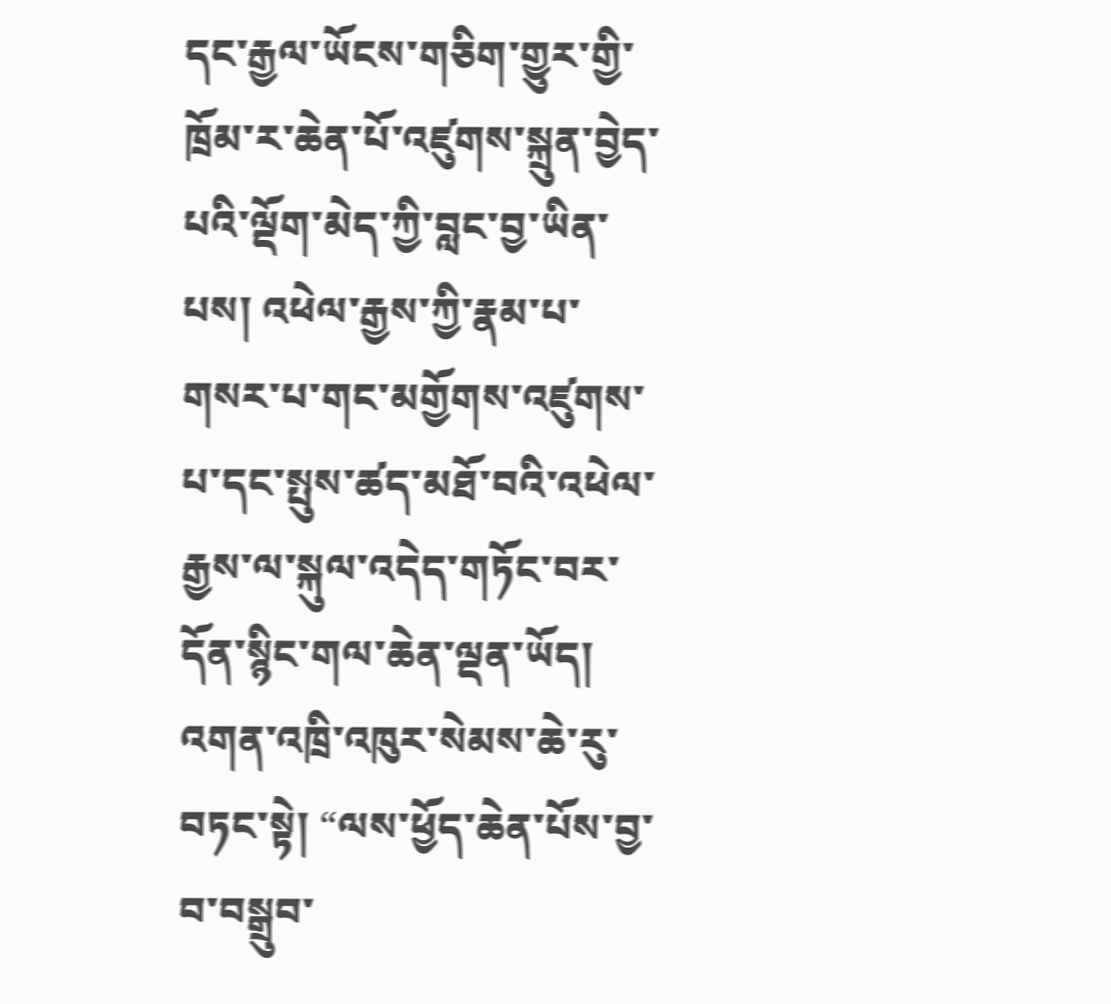དང་རྒྱལ་ཡོངས་གཅིག་གྱུར་གྱི་ཁྲོམ་ར་ཆེན་པོ་འཛུགས་སྐྲུན་བྱེད་པའི་ལྡོག་མེད་ཀྱི་བླང་བྱ་ཡིན་པས། འཕེལ་རྒྱས་ཀྱི་རྣམ་པ་གསར་པ་གང་མགྱོགས་འཛུགས་པ་དང་སྤུས་ཚད་མཐོ་བའི་འཕེལ་རྒྱས་ལ་སྐུལ་འདེད་གཏོང་བར་དོན་སྙིང་གལ་ཆེན་ལྡན་ཡོད། འགན་འཁྲི་འཁུར་སེམས་ཆེ་རུ་བཏང་སྟེ། “ལས་ཕྱོད་ཆེན་པོས་བྱ་བ་བསྒྲུབ་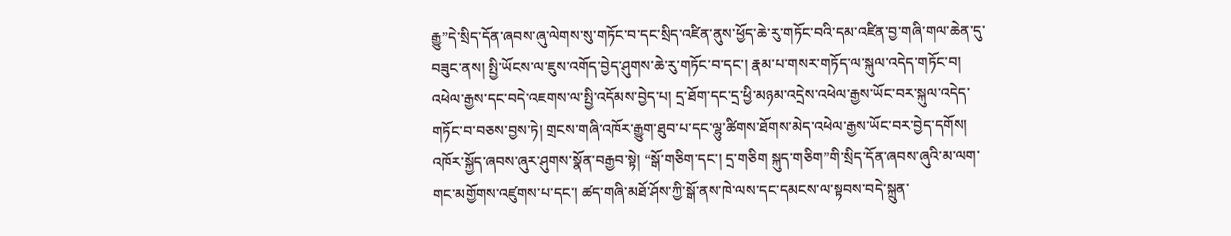རྒྱུ”དེ་སྲིད་དོན་ཞབས་ཞུ་ལེགས་སུ་གཏོང་བ་དང་སྲིད་འཛིན་ནུས་ཕྱོད་ཆེ་རུ་གཏོང་བའི་དམ་འཛིན་བྱ་གཞི་གལ་ཆེན་དུ་བཟུང་ནས། སྤྱི་ཡོངས་ལ་ཇུས་འགོད་བྱེད་ཤུགས་ཆེ་རུ་གཏོང་བ་དང་། རྣམ་པ་གསར་གཏོད་ལ་སྐུལ་འདེད་གཏོང་བ། འཕེལ་རྒྱས་དང་བདེ་འཇགས་ལ་སྤྱི་འདོམས་བྱེད་པ། དྲ་ཐོག་དང་དྲ་ཕྱི་མཉམ་འདྲེས་འཕེལ་རྒྱས་ཡོང་བར་སྐུལ་འདེད་གཏོང་བ་བཅས་བྱས་ཏེ། གྲངས་གཞི་འཁོར་རྒྱུག་ཐུབ་པ་དང་ལྷུ་ཚིགས་ཐོགས་མེད་འཕེལ་རྒྱས་ཡོང་བར་བྱེད་དགོས། འཁོར་སྐྱོད་ཞབས་ཞུར་ཤུགས་སྣོན་བརྒྱབ་སྟེ། “སྒོ་གཅིག་དང་། དྲ་གཅིག སྐུད་གཅིག”གི་སྲིད་དོན་ཞབས་ཞུའི་མ་ལག་གང་མགྱོགས་འཛུགས་པ་དང་། ཚད་གཞི་མཐོ་ཤོས་ཀྱི་སྒོ་ནས་ཁེ་ལས་དང་དམངས་ལ་སྟབས་བདེ་སྐྲུན་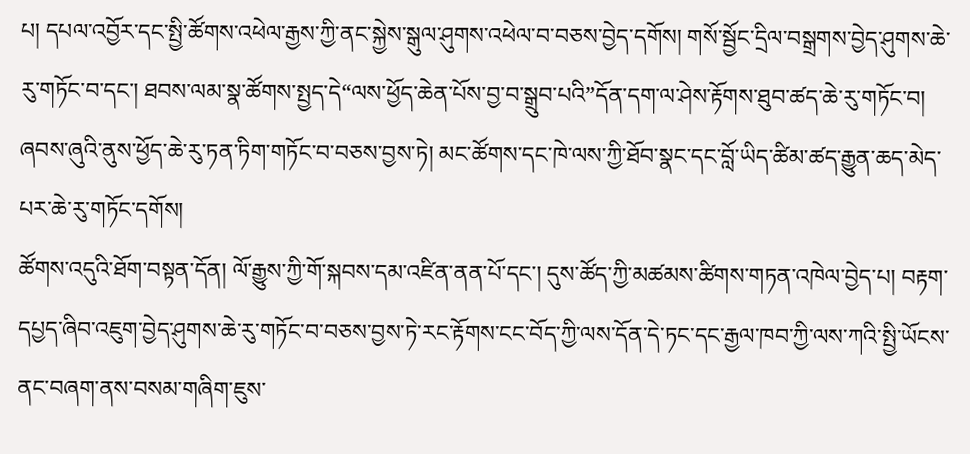པ། དཔལ་འབྱོར་དང་སྤྱི་ཚོགས་འཕེལ་རྒྱས་ཀྱི་ནང་སྐྱེས་སྒུལ་ཤུགས་འཕེལ་བ་བཅས་བྱེད་དགོས། གསོ་སྦྱོང་དྲིལ་བསྒྲགས་བྱེད་ཤུགས་ཆེ་རུ་གཏོང་བ་དང་། ཐབས་ལམ་སྣ་ཚོགས་སྤྱད་དེ“ལས་ཕྱོད་ཆེན་པོས་བྱ་བ་སྒྲུབ་པའི”དོན་དག་ལ་ཤེས་རྟོགས་ཐུབ་ཚད་ཆེ་རུ་གཏོང་བ། ཞབས་ཞུའི་ནུས་ཕྱོད་ཆེ་རུ་ཏན་ཏིག་གཏོང་བ་བཅས་བྱས་ཏེ། མང་ཚོགས་དང་ཁེ་ལས་ཀྱི་ཐོབ་སྣང་དང་བློ་ཡིད་ཚིམ་ཚད་རྒྱུན་ཆད་མེད་པར་ཆེ་རུ་གཏོང་དགོས།
ཚོགས་འདུའི་ཐོག་བསྟན་དོན། ལོ་རྒྱུས་ཀྱི་གོ་སྐབས་དམ་འཛིན་ནན་པོ་དང་། དུས་ཚོད་ཀྱི་མཚམས་ཚིགས་གཏན་འཁེལ་བྱེད་པ། བརྟག་དཔྱད་ཞིབ་འཇུག་བྱེད་ཤུགས་ཆེ་རུ་གཏོང་བ་བཅས་བྱས་ཏེ་རང་རྟོགས་ངང་བོད་ཀྱི་ལས་དོན་དེ་ཏང་དང་རྒྱལ་ཁབ་ཀྱི་ལས་ཀའི་སྤྱི་ཡོངས་ནང་བཞག་ནས་བསམ་གཞིག་ཇུས་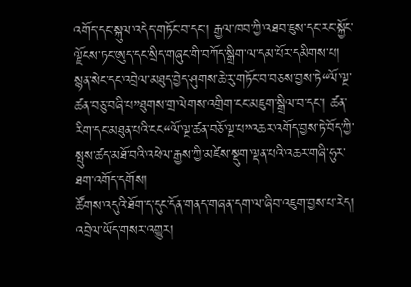འགོད་དང་སྐུལ་འདེད་གཏོང་བ་དང་། རྒྱལ་ཁབ་ཀྱི་འཐབ་ཇུས་དང་རང་སྐྱོང་ལྗོངས་ཏང་ཨུད་དང་སྲིད་གཞུང་གི་བཀོད་སྒྲིག་ལ་དམ་པོར་དམིགས་པ། སྙན་སེང་དང་འབྲེལ་མཐུད་བྱེད་ཤུགས་ཆེ་རུ་གཏོང་བ་བཅས་བྱས་ཏེ“ལོ་ལྔ་ཚན་བཅུ་བཞི་པ”ཐུགས་གྲ་ལེགས་འགྲིག་ངང་མཇུག་སྒྲིལ་བ་དང་། ཚན་རིག་དང་མཐུན་པའི་ངང“ལོ་ལྔ་ཚན་བཅོ་ལྔ་པ”འཆར་འགོད་བྱས་ཏེ་བོད་ཀྱི་སྤུས་ཚད་མཐོ་བའི་འཕེལ་རྒྱས་ཀྱི་མཛེས་སྡུག་ལྡན་པའི་འཆར་གཞི་ཧུར་ཐག་འགོད་དགོས།
ཚོགས་འདུའི་ཐོག་ད་དུང་དོན་གནད་གཞན་དག་ལ་ཞིབ་འཇུག་བྱས་པ་རེད།
འབྲེལ་ཡོད་གསར་འགྱུར།